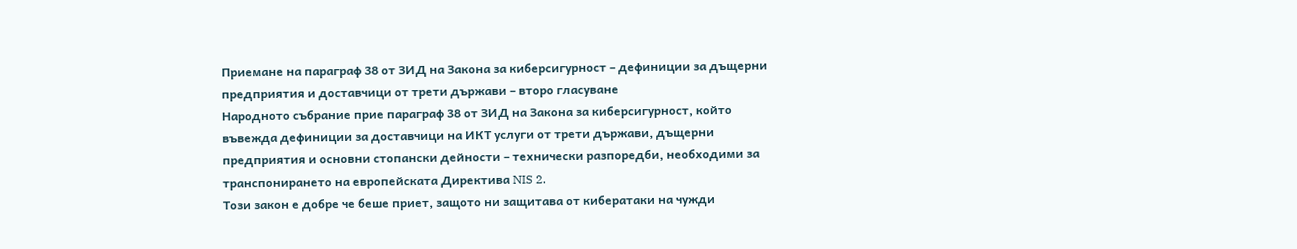Приемане на параграф 38 от ЗИД на Закона за киберсигурност – дефиниции за дъщерни предприятия и доставчици от трети държави – второ гласуване
Народното събрание прие параграф 38 от ЗИД на Закона за киберсигурност, който въвежда дефиниции за доставчици на ИКТ услуги от трети държави, дъщерни предприятия и основни стопански дейности – технически разпоредби, необходими за транспонирането на европейската Директива NIS 2.
Този закон е добре че беше приет, защото ни защитава от кибератаки на чужди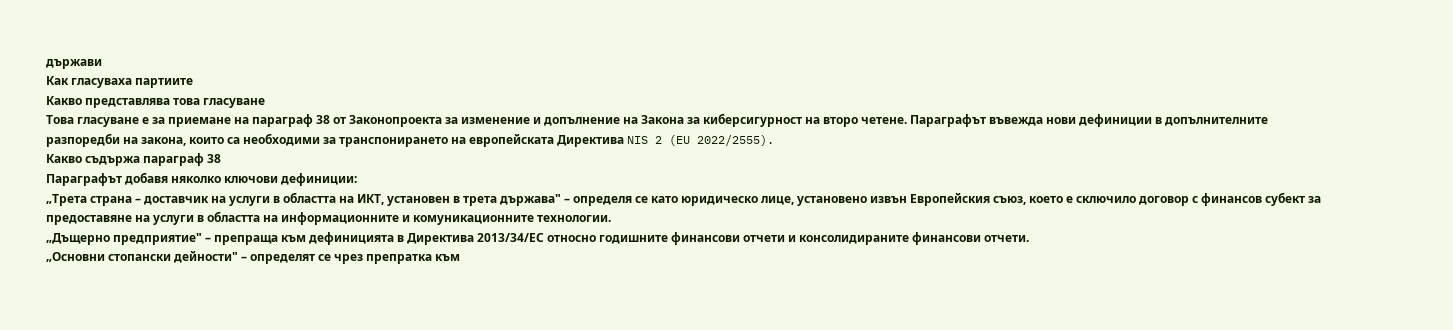държави
Как гласуваха партиите
Какво представлява това гласуване
Това гласуване е за приемане на параграф 38 от Законопроекта за изменение и допълнение на Закона за киберсигурност на второ четене. Параграфът въвежда нови дефиниции в допълнителните разпоредби на закона, които са необходими за транспонирането на европейската Директива NIS 2 (EU 2022/2555).
Какво съдържа параграф 38
Параграфът добавя няколко ключови дефиниции:
„Трета страна – доставчик на услуги в областта на ИКТ, установен в трета държава" – определя се като юридическо лице, установено извън Европейския съюз, което е сключило договор с финансов субект за предоставяне на услуги в областта на информационните и комуникационните технологии.
„Дъщерно предприятие" – препраща към дефиницията в Директива 2013/34/ЕС относно годишните финансови отчети и консолидираните финансови отчети.
„Основни стопански дейности" – определят се чрез препратка към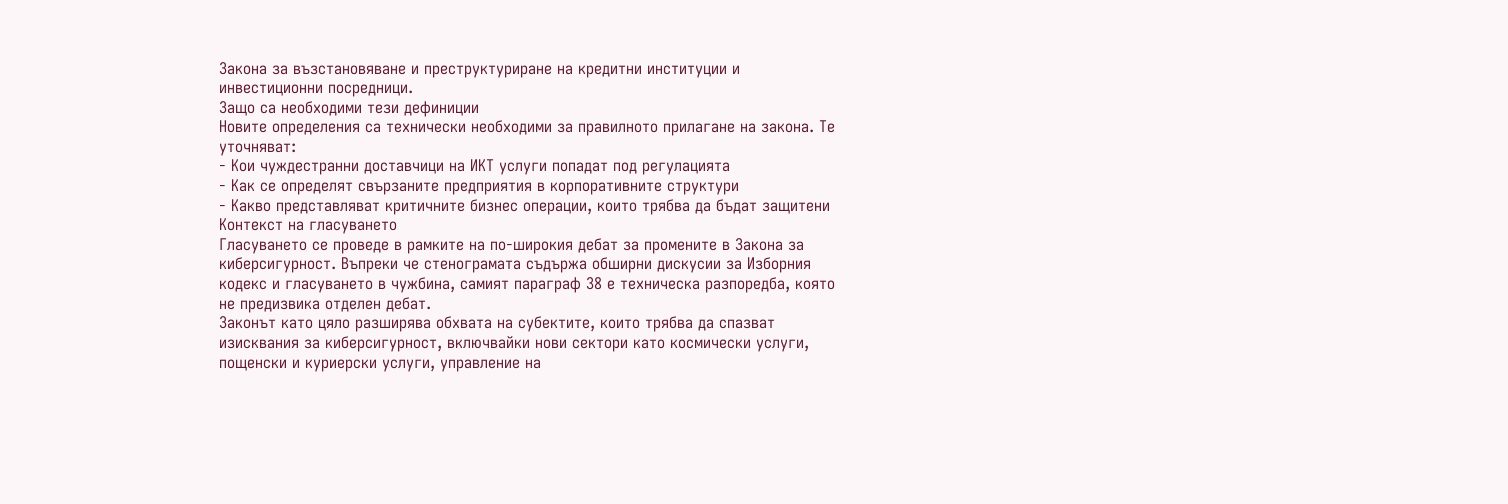Закона за възстановяване и преструктуриране на кредитни институции и инвестиционни посредници.
Защо са необходими тези дефиниции
Новите определения са технически необходими за правилното прилагане на закона. Те уточняват:
- Кои чуждестранни доставчици на ИКТ услуги попадат под регулацията
- Как се определят свързаните предприятия в корпоративните структури
- Какво представляват критичните бизнес операции, които трябва да бъдат защитени
Контекст на гласуването
Гласуването се проведе в рамките на по-широкия дебат за промените в Закона за киберсигурност. Въпреки че стенограмата съдържа обширни дискусии за Изборния кодекс и гласуването в чужбина, самият параграф 38 е техническа разпоредба, която не предизвика отделен дебат.
Законът като цяло разширява обхвата на субектите, които трябва да спазват изисквания за киберсигурност, включвайки нови сектори като космически услуги, пощенски и куриерски услуги, управление на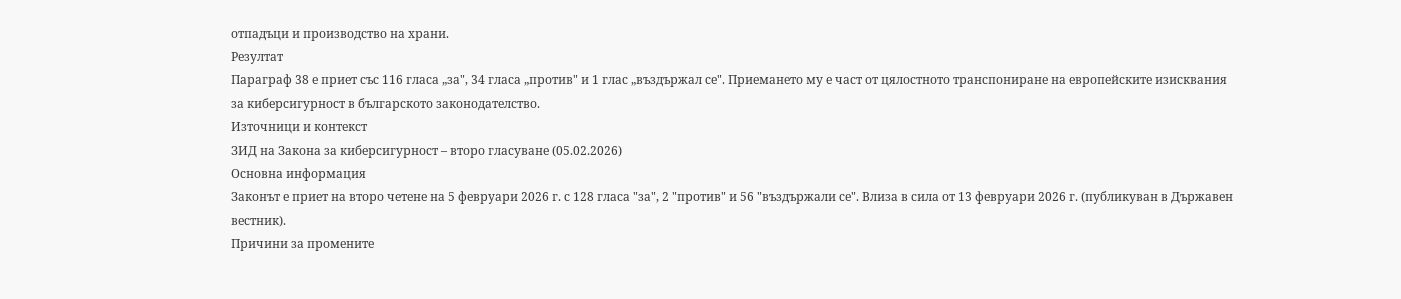отпадъци и производство на храни.
Резултат
Параграф 38 е приет със 116 гласа „за", 34 гласа „против" и 1 глас „въздържал се". Приемането му е част от цялостното транспониране на европейските изисквания за киберсигурност в българското законодателство.
Източници и контекст
ЗИД на Закона за киберсигурност – второ гласуване (05.02.2026)
Основна информация
Законът е приет на второ четене на 5 февруари 2026 г. с 128 гласа "за", 2 "против" и 56 "въздържали се". Влиза в сила от 13 февруари 2026 г. (публикуван в Държавен вестник).
Причини за промените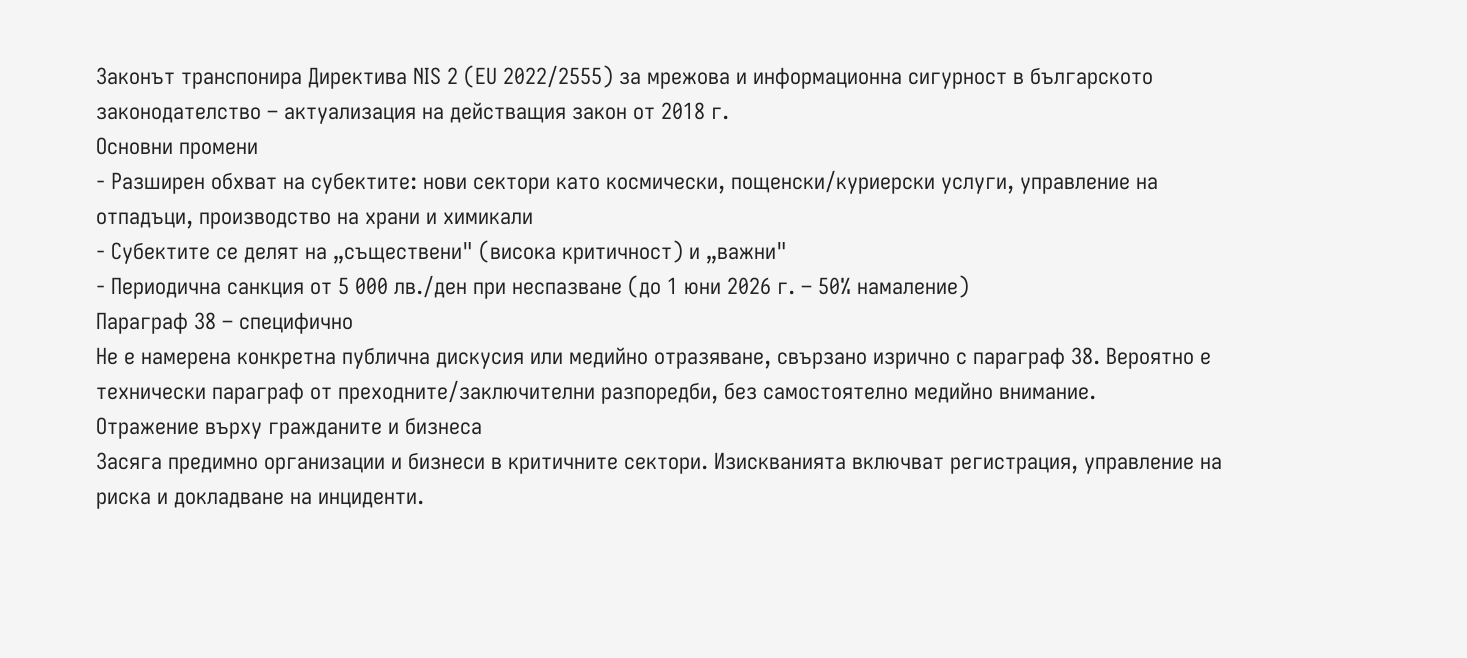Законът транспонира Директива NIS 2 (EU 2022/2555) за мрежова и информационна сигурност в българското законодателство – актуализация на действащия закон от 2018 г.
Основни промени
- Разширен обхват на субектите: нови сектори като космически, пощенски/куриерски услуги, управление на отпадъци, производство на храни и химикали
- Субектите се делят на „съществени" (висока критичност) и „важни"
- Периодична санкция от 5 000 лв./ден при неспазване (до 1 юни 2026 г. – 50% намаление)
Параграф 38 – специфично
Не е намерена конкретна публична дискусия или медийно отразяване, свързано изрично с параграф 38. Вероятно е технически параграф от преходните/заключителни разпоредби, без самостоятелно медийно внимание.
Отражение върху гражданите и бизнеса
Засяга предимно организации и бизнеси в критичните сектори. Изискванията включват регистрация, управление на риска и докладване на инциденти.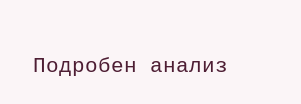Подробен анализ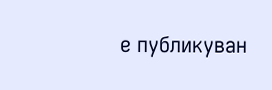е публикуван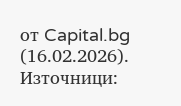от Capital.bg (16.02.2026).
Източници: